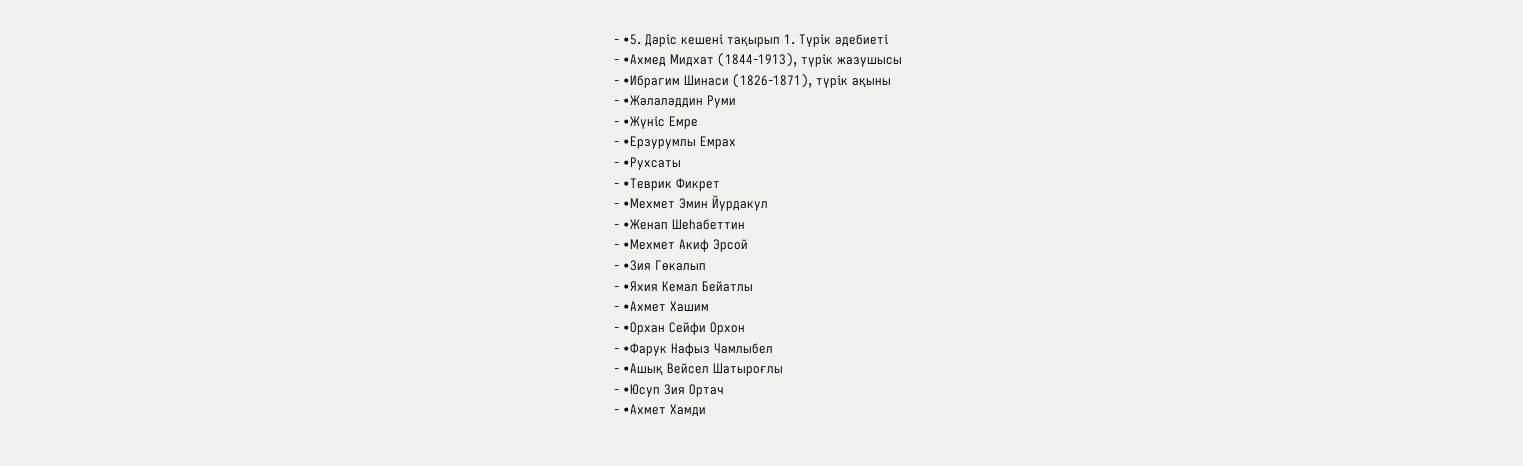- •5. Дәріс кешені тақырып 1. Түрік әдебиеті
- •Ахмед Мидхат (1844-1913), түрік жазушысы
- •Ибрагим Шинаси (1826-1871), түрік ақыны
- •Жәлаләддин Руми
- •Жүніс Емре
- •Ерзурумлы Емрах
- •Рухсаты
- •Теврик Фикрет
- •Мехмет Эмин Йурдакул
- •Женап Шеһабеттин
- •Мехмет Акиф Эрсой
- •Зия Гөкалып
- •Яхия Кемал Бейатлы
- •Ахмет Хашим
- •Орхан Сейфи Орхон
- •Фарук Нафыз Чамлыбел
- •Ашық Вейсел Шатыроғлы
- •Юсуп Зия Ортач
- •Ахмет Хамди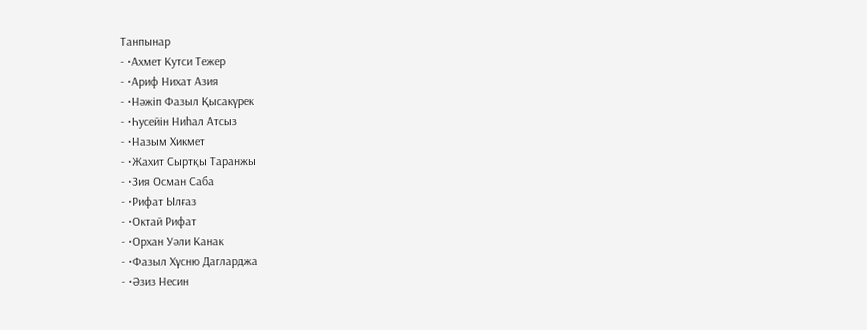Танпынар
- •Ахмет Кутси Тежер
- •Ариф Нихат Азия
- •Нәжіп Фазыл Қысакүрек
- •Һусейін Ниһал Атсыз
- •Назым Хикмет
- •Жахит Сыртқы Таранжы
- •Зия Осман Саба
- •Рифат Ылғаз
- •Октай Рифат
- •Орхан Уәли Канак
- •Фазыл Хұсню Дагларджа
- •Әзиз Несин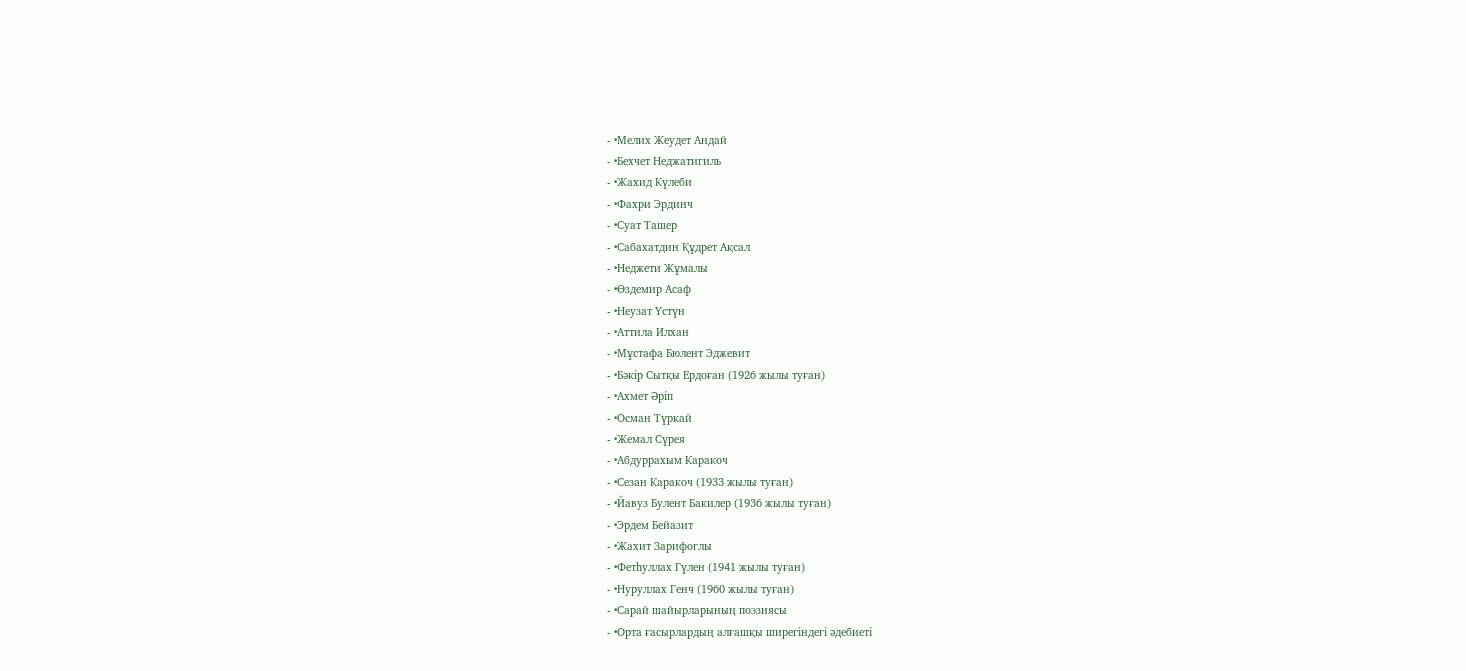- •Мелих Жеудет Андай
- •Бехчет Неджатигиль
- •Жахид Күлеби
- •Фахри Эрдинч
- •Суат Ташер
- •Сабахатдин Құдрет Ақсал
- •Неджети Жұмалы
- •Өздемир Асаф
- •Неузат Үстүн
- •Аттила Илхан
- •Мұстафа Бюлент Эджевит
- •Бәкір Сытқы Ердоған (1926 жылы туған)
- •Ахмет Әріп
- •Осман Түркай
- •Жемал Сүрея
- •Абдуррахым Каракоч
- •Сезан Каракоч (1933 жылы туған)
- •Йавуз Булент Бакилер (1936 жылы туған)
- •Эрдем Бейазит
- •Жахит Зарифоглы
- •Фетһуллах Гүлен (1941 жылы туған)
- •Нуруллах Генч (1960 жылы туған)
- •Сарай шайырларының поэзиясы
- •Орта ғасырлардың алғашқы ширегіндегі әдебиеті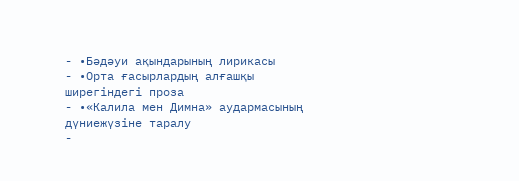- •Бәдәуи ақындарының лирикасы
- •Орта ғасырлардың алғашқы ширегіндегі проза
- •«Калила мен Димна» аудармасының дүниежүзіне таралу
-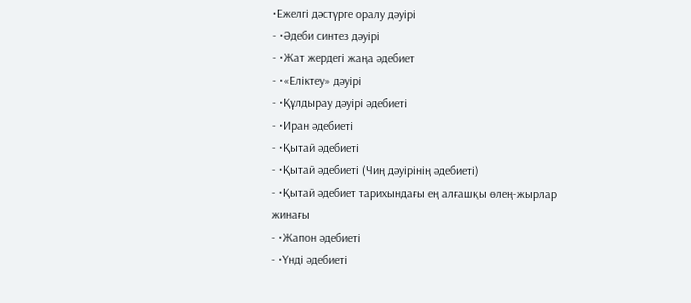•Ежелгі дәстүрге оралу дәуірі
- •Әдеби синтез дәуірі
- •Жат жердегі жаңа әдебиет
- •«Еліктеу» дәуірі
- •Құлдырау дәуірі әдебиеті
- •Иран әдебиеті
- •Қытай әдебиеті
- •Қытай әдебиеті (Чиң дәуірінің әдебиеті)
- •Қытай әдебиет тарихындағы ең алғашқы өлең-жырлар жинағы
- •Жапон әдебиеті
- •Үнді әдебиеті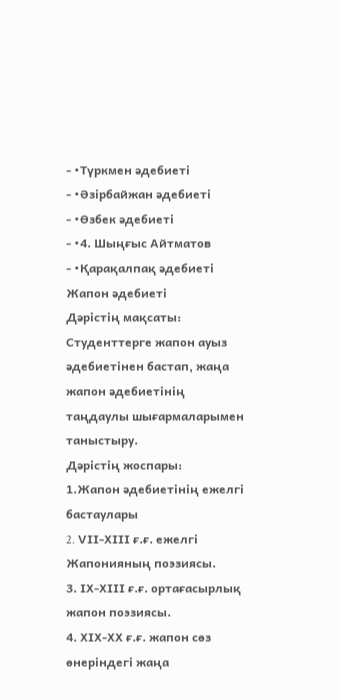- •Түркмен әдебиеті
- •Әзірбайжан әдебиеті
- •Өзбек әдебиеті
- •4. Шыңғыс Айтматов
- •Қарақалпақ әдебиеті
Жапон әдебиеті
Дәрістің мақсаты: Студенттерге жапон ауыз әдебиетінен бастап, жаңа жапон әдебиетінің таңдаулы шығармаларымен таныстыру.
Дәрістің жоспары:
1.Жапон әдебиетінің ежелгі бастаулары
2. VІІ-ХІІІ ғ.ғ. ежелгі Жапонияның поэзиясы.
3. ІХ-ХІІІ ғ.ғ. ортағасырлық жапон поэзиясы.
4. ХІХ-ХХ ғ.ғ. жапон сөз өнеріндегі жаңа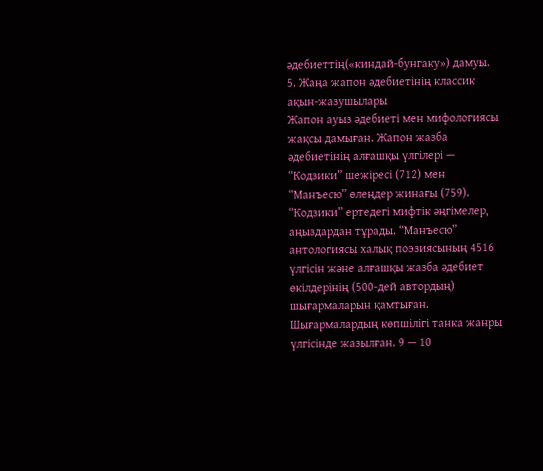әдебиеттің(«киндай-бунгаку») дамуы.
5. Жаңа жапон әдебиетінің классик ақын-жазушылары
Жапон ауыз әдебиеті мен мифологиясы жақсы дамыған. Жапон жазба әдебиетінің алғашқы үлгілері — “Кодзики” шежіресі (712) мен “Манъесю” өлеңдер жинағы (759). “Кодзики” ертедегі мифтік әңгімелер, аңыздардан тұрады. “Манъесю” антологиясы халық поэзиясының 4516 үлгісін және алғашқы жазба әдебиет өкілдерінің (500-дей автордың) шығармаларын қамтыған. Шығармалардың көпшілігі танка жанры үлгісінде жазылған. 9 — 10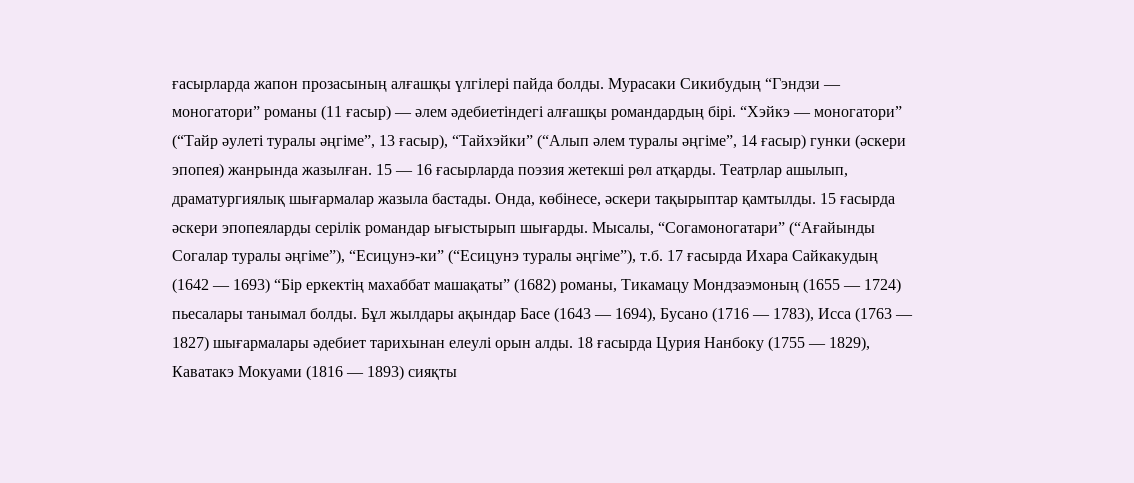ғасырларда жапон прозасының алғашқы үлгілері пайда болды. Мурасаки Сикибудың “Гэндзи — моногатори” романы (11 ғасыр) — әлем әдебиетіндегі алғашқы романдардың бірі. “Хэйкэ — моногатори” (“Тайр әулеті туралы әңгіме”, 13 ғасыр), “Тайхэйки” (“Алып әлем туралы әңгіме”, 14 ғасыр) гунки (әскери эпопея) жанрында жазылған. 15 — 16 ғасырларда поэзия жетекші рөл атқарды. Театрлар ашылып, драматургиялық шығармалар жазыла бастады. Онда, көбінесе, әскери тақырыптар қамтылды. 15 ғасырда әскери эпопеяларды серілік романдар ығыстырып шығарды. Мысалы, “Согамоногатари” (“Ағайынды Согалар туралы әңгіме”), “Есицунэ-ки” (“Есицунэ туралы әңгіме”), т.б. 17 ғасырда Ихара Сайкакудың (1642 — 1693) “Бір еркектің махаббат машақаты” (1682) романы, Тикамацу Мондзаэмоның (1655 — 1724) пьесалары танымал болды. Бұл жылдары ақындар Басе (1643 — 1694), Бусано (1716 — 1783), Исса (1763 — 1827) шығармалары әдебиет тарихынан елеулі орын алды. 18 ғасырда Цурия Нанбоку (1755 — 1829), Каватакэ Мокуами (1816 — 1893) сияқты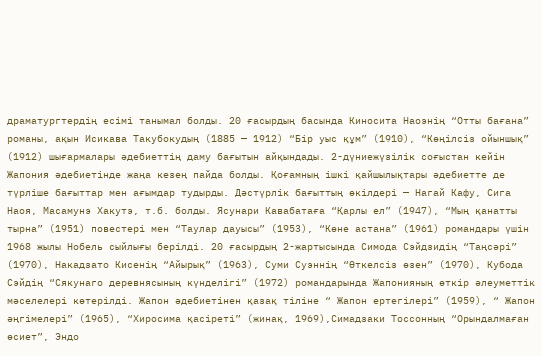драматургтердің есімі танымал болды. 20 ғасырдың басында Киносита Наоэнің “Отты бағана” романы, ақын Исикава Такубокудың (1885 — 1912) “Бір уыс құм” (1910), “Көңілсіз ойыншық” (1912) шығармалары әдебиеттің даму бағытын айқындады. 2-дүниежүзілік соғыстан кейін Жапония әдебиетінде жаңа кезең пайда болды. Қоғамның ішкі қайшылықтары әдебиетте де түрліше бағыттар мен ағымдар тудырды. Дәстүрлік бағыттың өкілдері — Нагай Кафу, Сига Наоя, Масамунэ Хакутэ, т.б. болды. Ясунари Кавабатаға “Қарлы ел” (1947), “Мың қанатты тырна” (1951) повестері мен “Таулар дауысы” (1953), “Көне астана” (1961) романдары үшін 1968 жылы Нобель сыйлығы берілді. 20 ғасырдың 2-жартысында Симода Сэйдзидің “Таңсәрі” (1970), Накадзато Кисенің “Айырық” (1963), Суми Суэннің “Өткелсіз өзен” (1970), Кубода Сэйдің “Сякунаго деревнясының күнделігі” (1972) романдарында Жапонияның өткір әлеуметтік мәселелері көтерілді. Жапон әдебиетінен қазақ тіліне “ Жапон ертегілері” (1959), “ Жапон әңгімелері” (1965), “Хиросима қасіреті” (жинақ, 1969),Симадзаки Тоссонның “Орындалмаған өсиет”, Эндо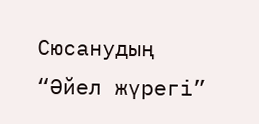Сюсанудың “Әйел жүрегі”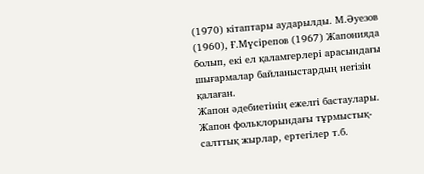(1970) кітаптары аударылды. М.Әуезов (1960), Ғ.Мүсірепов (1967) Жапонияда болып, екі ел қаламгерлері арасындағы шығармалар байланыстардың негізін қалаған.
Жапон әдебиетінің ежелгі бастаулары. Жапон фольклорындағы тұрмыстық-салттық жырлар, ертегілер т.б.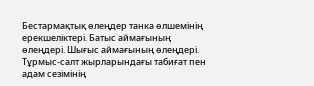Бестармақтық өлеңдер танка өлшемінің ерекшеліктері. Батыс аймағының өлеңдері. Шығыс аймағының өлеңдері. Тұрмыс-салт жырларындағы табиғат пен адам сезімінің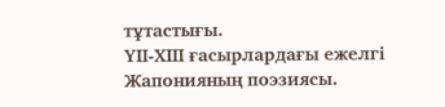тұтастығы.
ҮІІ-ХІІІ ғасырлардағы ежелгі Жапонияның поэзиясы.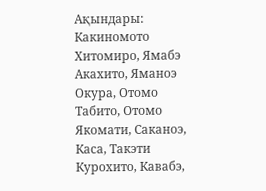Ақындары: Какиномото Хитомиро, Ямабэ Акахито, Яманоэ Окура, Отомо Табито, Отомо Якомати, Саканоэ, Каса, Такэти Курохито, Кавабэ,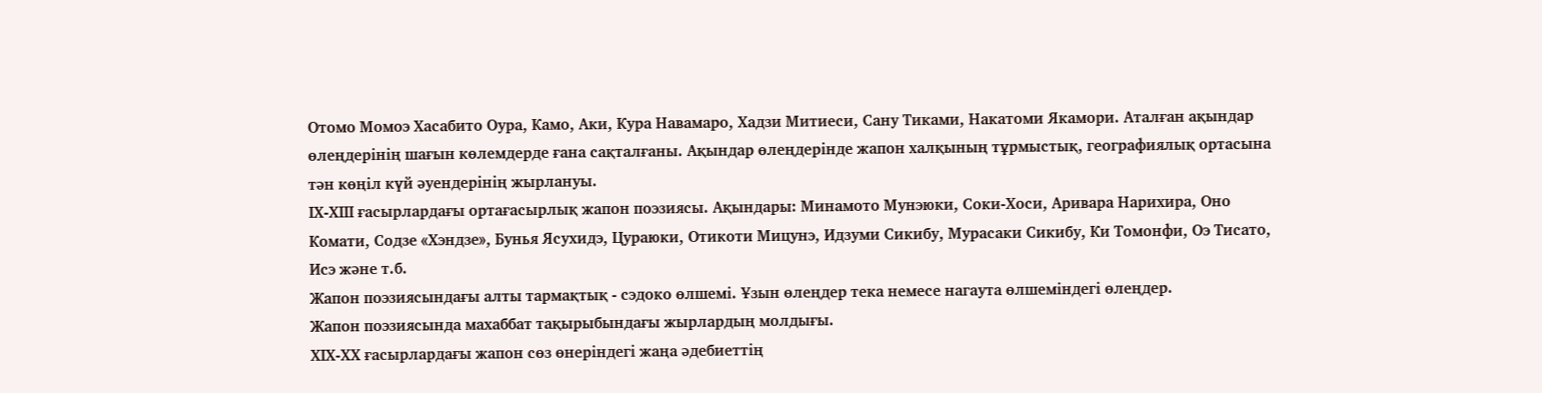Отомо Момоэ Хасабито Оура, Камо, Аки, Кура Навамаро, Хадзи Митиеси, Сану Тиками, Накатоми Якамори. Аталған ақындар өлеңдерінің шағын көлемдерде ғана сақталғаны. Ақындар өлеңдерінде жапон халқының тұрмыстық, географиялық ортасына тән көңіл күй әуендерінің жырлануы.
ІХ-ХІІІ ғасырлардағы ортағасырлық жапон поэзиясы. Ақындары: Минамото Мунэюки, Соки-Хоси, Аривара Нарихира, Оно Комати, Содзе «Хэндзе», Бунья Ясухидэ, Цураюки, Отикоти Мицунэ, Идзуми Сикибу, Мурасаки Сикибу, Ки Томонфи, Оэ Тисато, Исэ және т.б.
Жапон поэзиясындағы алты тармақтық - сэдоко өлшемі. Ұзын өлеңдер тека немесе нагаута өлшеміндегі өлеңдер.
Жапон поэзиясында махаббат тақырыбындағы жырлардың молдығы.
ХІХ-ХХ ғасырлардағы жапон сөз өнеріндегі жаңа әдебиеттің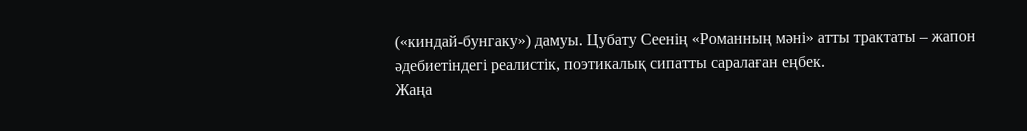(«киндай-бунгаку») дамуы. Цубату Сеенің «Романның мәні» атты трактаты – жапон әдебиетіндегі реалистік, поэтикалық сипатты саралаған еңбек.
Жаңа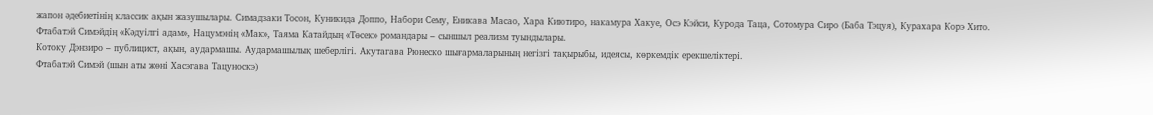жапон әдебиетінің классик ақын жазушылары. Симадзаки Тосон, Куникида Доппо, Набори Сему, Еникава Масао, Хара Киютиро, накамура Хакуе, Осэ Кэйси, Курода Таца, Сотомура Сиро (Баба Тэцуя), Курахара Корэ Хито.
Фтабатэй Симэйдің «Кәдуілгі адам», Нацумэнің «Мак», Таяма Катайдың «Төсек» романдары – сыншыл реализм туындылары.
Котоку Дэнзиро – публицист, ақын, аудармашы. Аудармашылық шеберлігі. Акутагава Рюнеско шығармаларының негізгі тақырыбы, идеясы, көркемдік ерекшеліктері.
Фтабатэй Симэй (шын аты жөні Хасэгава Тацуноскэ)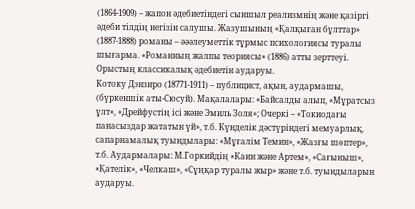(1864-1909) – жапон әдебиетіндегі сыншыл реализмнің және қазіргі әдеби тілдің негізін салушы. Жазушының «Қалқыған бұлттар» (1887-1888) романы – әәәлеуметтік тұрмыс психологиясы туралы шығарма. «Романның жалпы теориясы» (1886) атты зерттеуі. Орыстың классикалық әдебиетін аударуы.
Котоку Дэнзиро (18771-1911) – публицист, ақын, аудармашы, (бүркеншік аты-Сюсуй). Мақалалары: «Байсалды алып, «Мұратсыз ұлт», «Дрейфустің ісі және Эмиль Золя»; Очеркі – «Токиодағы панасыздар жататын үй», т.б. Күнделік дәстүріндегі мемуарлық, сапарнамалық туындылары: «Мұғалім Темин», «Жазғы шөптер», т.б. Аудармалары: М.Горкийдің «Каин және Артем», «Сағыныш», «Қателік», «Челкаш», «Сұңқар туралы жыр» және т.б. туындыларын аударуы.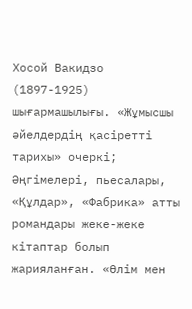Хосой Вакидзо (1897-1925) шығармашылығы. «Жұмысшы әйелдердің қасіретті тарихы» очеркі; Әңгімелері, пьесалары, «Құлдар», «Фабрика» атты романдары жеке-жеке кітаптар болып жарияланған. «Өлім мен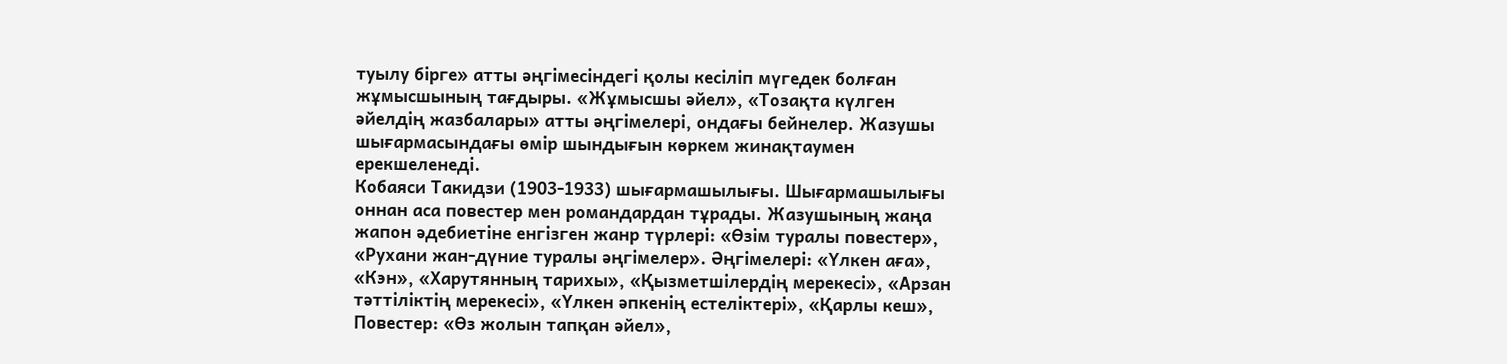туылу бірге» атты әңгімесіндегі қолы кесіліп мүгедек болған жұмысшының тағдыры. «Жұмысшы әйел», «Тозақта күлген әйелдің жазбалары» атты әңгімелері, ондағы бейнелер. Жазушы шығармасындағы өмір шындығын көркем жинақтаумен ерекшеленеді.
Кобаяси Такидзи (1903-1933) шығармашылығы. Шығармашылығы оннан аса повестер мен романдардан тұрады. Жазушының жаңа жапон әдебиетіне енгізген жанр түрлері: «Өзім туралы повестер», «Рухани жан-дүние туралы әңгімелер». Әңгімелері: «Үлкен аға», «Кэн», «Харутянның тарихы», «Қызметшілердің мерекесі», «Арзан тәттіліктің мерекесі», «Үлкен әпкенің естеліктері», «Қарлы кеш», Повестер: «Өз жолын тапқан әйел»,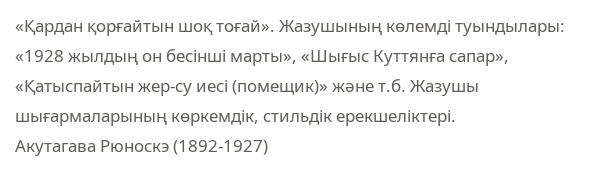«Қардан қорғайтын шоқ тоғай». Жазушының көлемді туындылары: «1928 жылдың он бесінші марты», «Шығыс Куттянға сапар», «Қатыспайтын жер-су иесі (помещик)» және т.б. Жазушы шығармаларының көркемдік, стильдік ерекшеліктері.
Акутагава Рюноскэ (1892-1927)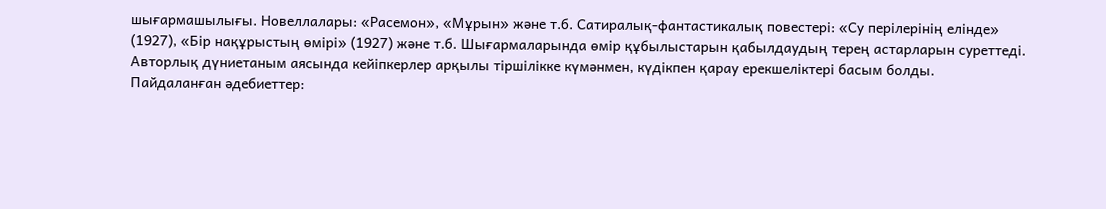шығармашылығы. Новеллалары: «Расемон», «Мұрын» және т.б. Сатиралық-фантастикалық повестері: «Су перілерінің елінде» (1927), «Бір нақұрыстың өмірі» (1927) және т.б. Шығармаларында өмір құбылыстарын қабылдаудың терең астарларын суреттеді. Авторлық дүниетаным аясында кейіпкерлер арқылы тіршілікке күмәнмен, күдікпен қарау ерекшеліктері басым болды.
Пайдаланған әдебиеттер: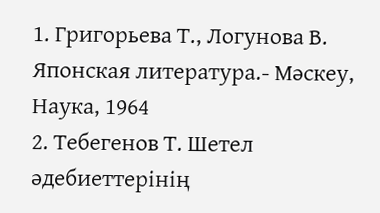1. Григорьева Т., Логунова В. Японская литература.- Мәскеу, Наука, 1964
2. Тебегенов Т. Шетел әдебиеттерінің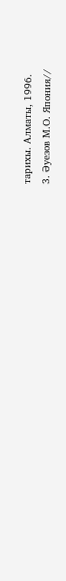тарихы. Алматы, 1996.
3. Әуезов М.О. Япония//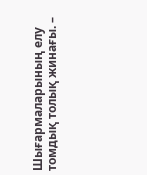Шығармаларының елу томдық толық жинағы. –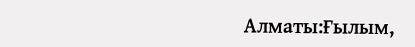Алматы:Ғылым,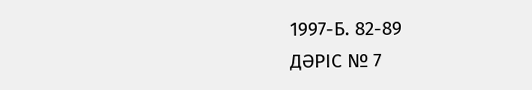1997-Б. 82-89
ДӘРІС № 7